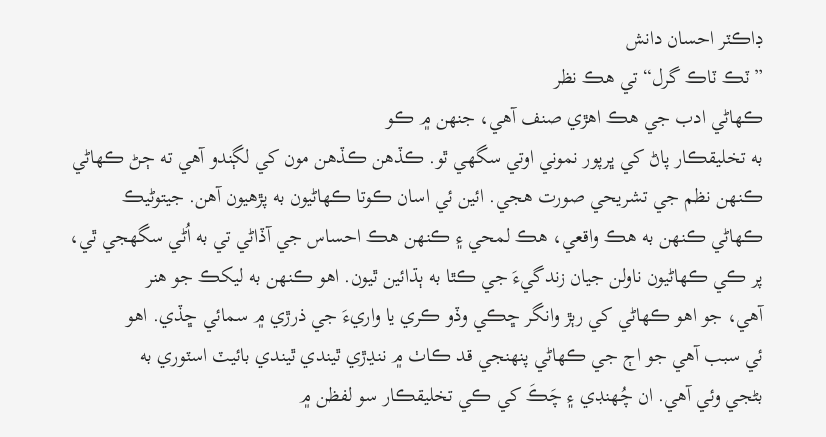ڊاڪٽر احسان دانش
”ٽڪ ٽاڪ گرل“ تي هڪ نظر
ڪهاڻي ادب جي هڪ اهڙي صنف آهي، جنهن ۾ ڪو
به تخليقڪار پاڻ کي ڀرپور نموني اوتي سگھي ٿو. ڪڏهن ڪڏهن مون کي لڳندو آهي ته ڄڻ ڪهاڻي
ڪنهن نظم جي تشريحي صورت هجي. ائين ئي اسان ڪوتا ڪهاڻيون به پڙهيون آهن. جيتوڻيڪ
ڪهاڻي ڪنهن به هڪ واقعي، هڪ لمحي ۽ ڪنهن هڪ احساس جي آڏاڻي تي به اُڻي سگھجي ٿي،
پر ڪي ڪهاڻيون ناولن جيان زندگيءَ جي ڪٿا به ٻڌائين ٿيون. اهو ڪنهن به ليکڪ جو هنر
آهي، جو اهو ڪهاڻي کي رٻڙ وانگر ڇڪي وڏو ڪري يا واريءَ جي ذرڙي ۾ سمائي ڇڏي. اهو
ئي سبب آهي جو اڄ جي ڪهاڻي پنهنجي قد ڪاٺ ۾ ننڍڙي ٿيندي ٿيندي بائيٽ اسٽوري به
بڻجي وئي آهي. ان چُهنڊي ۽ چَڪَ کي ڪي تخليقڪار سو لفظن ۾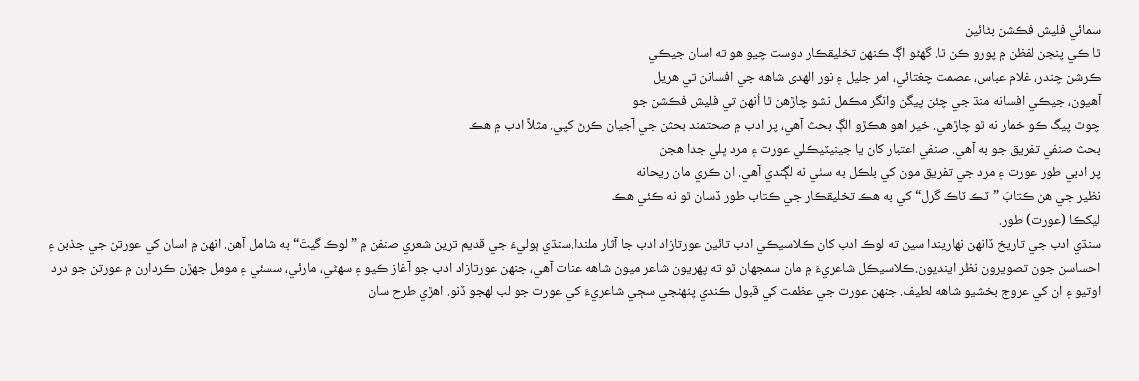سمائي فليش فڪشن بڻائين
ٿا ڪي پنجن لفظن ۾ پورو ڪن ٿا. گھڻو اڳ ڪنهن تخليقڪار دوست چيو هو ته اسان جيڪي
ڪرشن چندر، غلام عباس، عصمت چغتائي، امر جليل ۽ نور الهدى شاهه جي افسانن تي هريل
آهيون، جيڪي افسانه منڌ جي چئن پيگن وانگر مڪمل نشو چاڙهن ٿا اُنهن تي فليش فڪشن جو
چوٿ پيگ ڪو خمار نه ٿو چاڙهي. خير اهو هڪڙو الڳ بحث آهي، پر ادب ۾ صحتمند بحثن جي آجيان ڪرڻ کپي. مثلاً ادب ۾ هڪ
بحث صنفي تفريق جو به آهي. صنفي اعتبار کان يا جينيٽيڪلي عورت ۽ مرد ڀلي جدا هجن
پر ادبي طور عورت ۽ مرد جي تفريق مون کي بلڪل به سٺي نه لڳندي آهي. ان ڪري مان ريحانه
نظير جي هن ڪتابَ ”ٽڪ ٽاڪ گرل“ کي به هڪ تخليقڪار جي ڪتاب طور ڏسان ٿو نه ڪئي هڪ
ليکڪا (عورت) طور.
سنڌي ادب جي تاريخ ڏانهن نهاريندا سين ته لوڪ ادب کان ڪلاسيڪي ادب تائين عورتازاد ادب جا آثار ملندا.سنڌي ٻوليءَ جي قديم ترين شعري صنفن ۾ ”لوڪ گيتَ“ به شامل آهن. انهن ۾ اسان کي عورتن جي جذبن ۽ احساسن جون تصويرون نظر اينديون.ڪلاسيڪل شاعريءَ ۾ مان سمجھان ٿو ته پهريون شاعر ميون شاهه عنات آهي، جنهن عورتازاد ادب جو آغاز ڪيو ۽ سهڻي، مارئي، سسئي ۽ مومل جهڙن ڪردارن ۾ عورتن جو درد اوتيو ۽ ان کي عروج بخشيو شاهه لطيف. جنهن عورت جي عظمت کي قبول ڪندي پنهنجي سڄي شاعريءَ کي عورت جو لب لهجو ڏنو. اهڙي طرح سان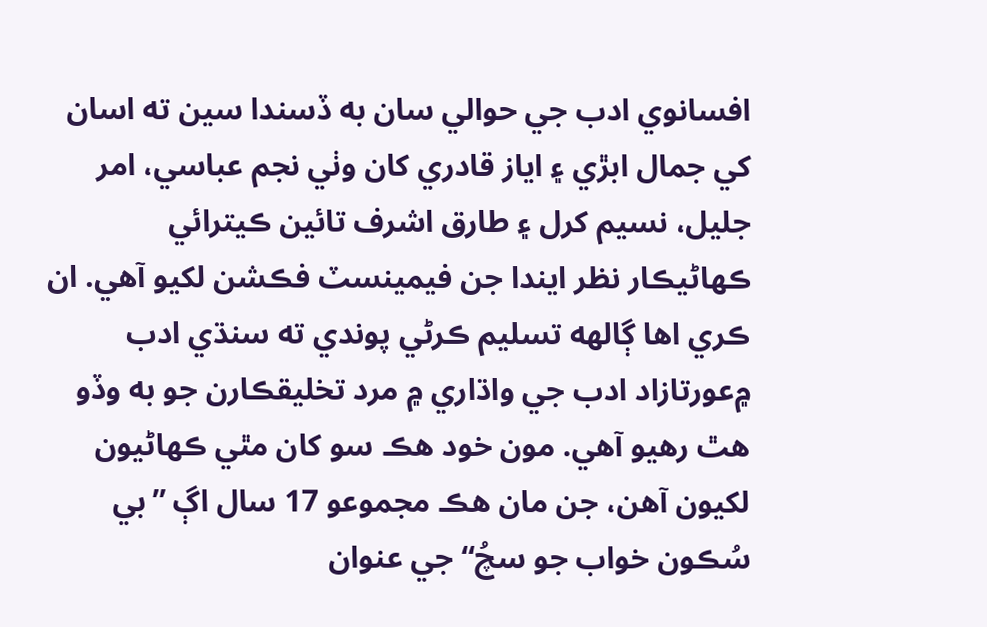افسانوي ادب جي حوالي سان به ڏسندا سين ته اسان کي جمال ابڙي ۽ اياز قادري کان وٺي نجم عباسي، امر جليل، نسيم کرل ۽ طارق اشرف تائين ڪيترائي ڪهاڻيڪار نظر ايندا جن فيمينسٽ فڪشن لکيو آهي. ان ڪري اها ڳالهه تسليم ڪرڻي پوندي ته سنڌي ادب ۾عورتازاد ادب جي واڌاري ۾ مرد تخليقڪارن جو به وڏو هٿ رهيو آهي. مون خود هڪ سو کان مٿي ڪهاڻيون لکيون آهن، جن مان هڪ مجموعو 17 سال اڳ ”بي سُڪون خواب جو سچُ“ جي عنوان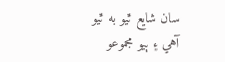سان شايع ٿيو به ٿيو آهي ۽ ٻيو مجموعو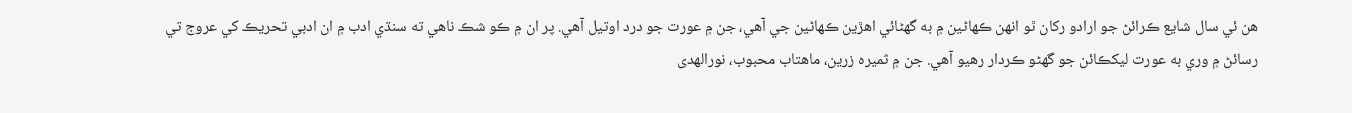هن ئي سال شايع ڪرائڻ جو ارادو رکان ٿو انهن ڪهاڻين ۾ به گھڻائي اهڙين ڪهاڻين جي آهي، جن ۾ عورت جو درد اوتيل آهي. پر ان ۾ ڪو شڪ ناهي ته سنڌي ادب ۾ ان ادبي تحريڪ کي عروج تي رسائڻ ۾ وري به عورت ليکڪائن جو گھڻو ڪردار رهيو آهي. جن ۾ ثميره زرين، ماهتاب محبوب، نورالهدى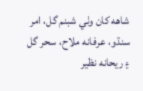شاهه کان وٺي شبنم گل، امر سنڌو، عرفانه ملاح، سحر گل ۽ ريحانه نظير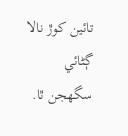تائين کوڙ نالا ڳڻائي سگھجن ٿا.